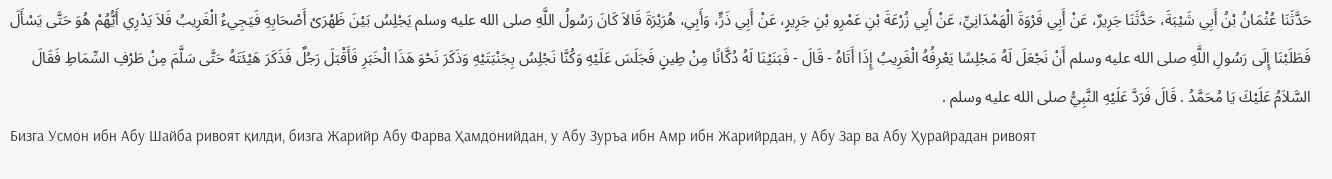حَدَّثَنَا عُثْمَانُ بْنُ أَبِي شَيْبَةَ، حَدَّثَنَا جَرِيرٌ، عَنْ أَبِي فَرْوَةَ الْهَمْدَانِيِّ، عَنْ أَبِي زُرْعَةَ بْنِ عَمْرِو بْنِ جَرِيرٍ، عَنْ أَبِي ذَرٍّ، وَأَبِي، هُرَيْرَةَ قَالاَ كَانَ رَسُولُ اللَّهِ صلى الله عليه وسلم يَجْلِسُ بَيْنَ ظَهْرَىْ أَصْحَابِهِ فَيَجِيءُ الْغَرِيبُ فَلاَ يَدْرِي أَيُّهُمْ هُوَ حَتَّى يَسْأَلَ فَطَلَبْنَا إِلَى رَسُولِ اللَّهِ صلى الله عليه وسلم أَنْ نَجْعَلَ لَهُ مَجْلِسًا يَعْرِفُهُ الْغَرِيبُ إِذَا أَتَاهُ - قَالَ - فَبَنَيْنَا لَهُ دُكَّانًا مِنْ طِينٍ فَجَلَسَ عَلَيْهِ وَكُنَّا نَجْلِسُ بِجَنْبَتَيْهِ وَذَكَرَ نَحْوَ هَذَا الْخَبَرِ فَأَقْبَلَ رَجُلٌ فَذَكَرَ هَيْئَتَهُ حَتَّى سَلَّمَ مِنْ طَرْفِ السِّمَاطِ فَقَالَ السَّلاَمُ عَلَيْكَ يَا مُحَمَّدُ . قَالَ فَرَدَّ عَلَيْهِ النَّبِيُّ صلى الله عليه وسلم .
Бизга Усмон ибн Абу Шайба ривоят қилди, бизга Жарийр Абу Фарва Ҳамдонийдан, у Абу Зуръа ибн Амр ибн Жарийрдан, у Абу Зар ва Абу Ҳурайрадан ривоят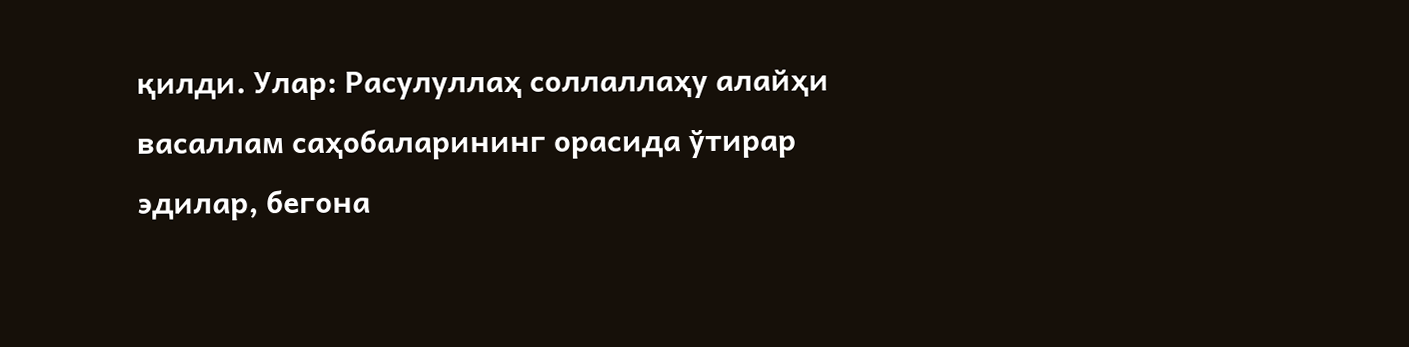қилди. Улар: Расулуллаҳ соллаллаҳу алайҳи васаллам саҳобаларининг орасида ўтирар эдилар, бегона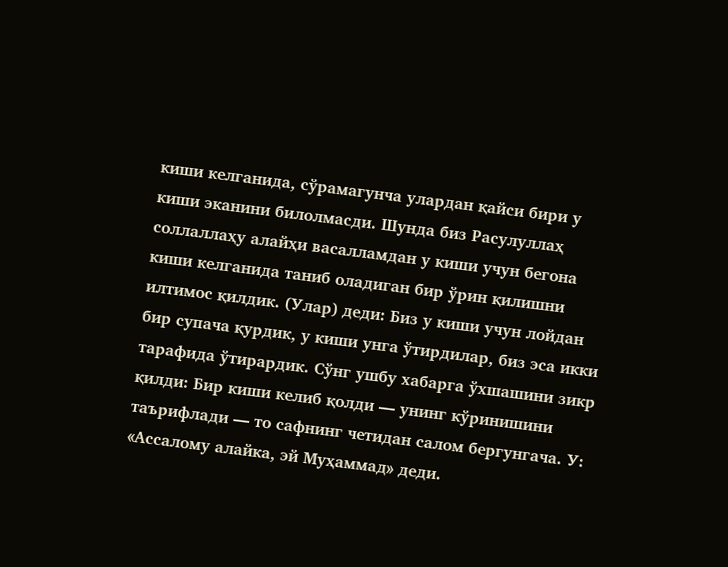киши келганида, сўрамагунча улардан қайси бири у киши эканини билолмасди. Шунда биз Расулуллаҳ соллаллаҳу алайҳи васалламдан у киши учун бегона киши келганида таниб оладиган бир ўрин қилишни илтимос қилдик. (Улар) деди: Биз у киши учун лойдан бир супача қурдик, у киши унга ўтирдилар, биз эса икки тарафида ўтирардик. Сўнг ушбу хабарга ўхшашини зикр қилди: Бир киши келиб қолди — унинг кўринишини таърифлади — то сафнинг четидан салом бергунгача. У: «Ассалому алайка, эй Муҳаммад» деди.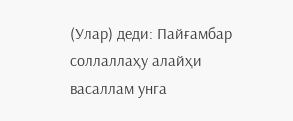(Улар) деди: Пайғамбар соллаллаҳу алайҳи васаллам унга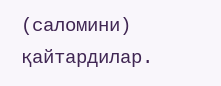(саломини) қайтардилар.